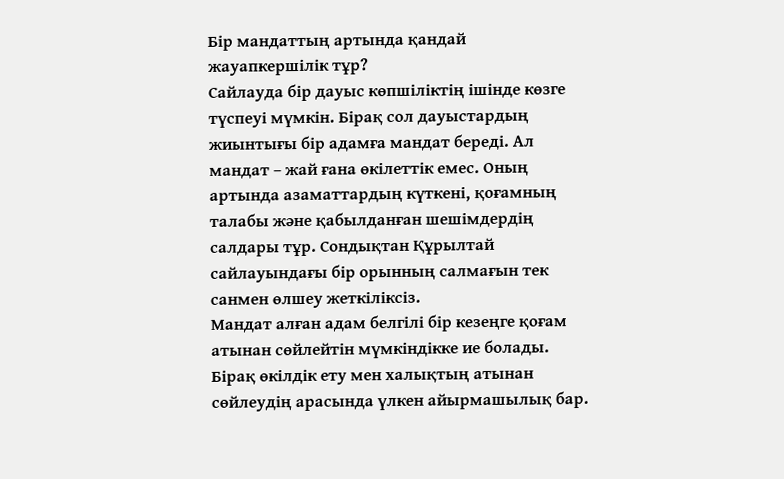Бір мандаттың артында қандай жауапкершілік тұр?
Сайлауда бір дауыс көпшіліктің ішінде көзге түспеуі мүмкін. Бірақ сол дауыстардың жиынтығы бір адамға мандат береді. Ал мандат – жай ғана өкілеттік емес. Оның артында азаматтардың күткені, қоғамның талабы және қабылданған шешімдердің салдары тұр. Сондықтан Құрылтай сайлауындағы бір орынның салмағын тек санмен өлшеу жеткіліксіз.
Мандат алған адам белгілі бір кезеңге қоғам атынан сөйлейтін мүмкіндікке ие болады. Бірақ өкілдік ету мен халықтың атынан сөйлеудің арасында үлкен айырмашылық бар.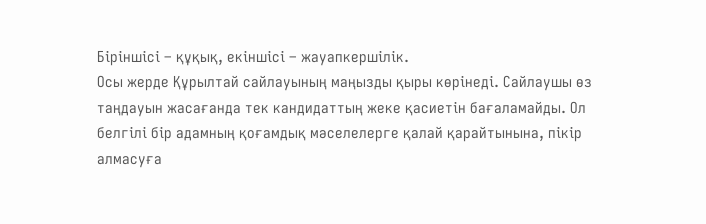Біріншісі – құқық, екіншісі – жауапкершілік.
Осы жерде Құрылтай сайлауының маңызды қыры көрінеді. Сайлаушы өз таңдауын жасағанда тек кандидаттың жеке қасиетін бағаламайды. Ол белгілі бір адамның қоғамдық мәселелерге қалай қарайтынына, пікір алмасуға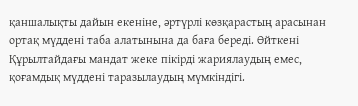қаншалықты дайын екеніне, әртүрлі көзқарастың арасынан ортақ мүддені таба алатынына да баға береді. Өйткені Құрылтайдағы мандат жеке пікірді жариялаудың емес, қоғамдық мүддені таразылаудың мүмкіндігі.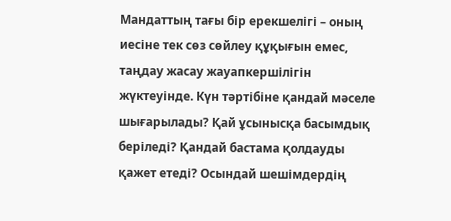Мандаттың тағы бір ерекшелігі – оның иесіне тек сөз сөйлеу құқығын емес, таңдау жасау жауапкершілігін жүктеуінде. Күн тәртібіне қандай мәселе шығарылады? Қай ұсынысқа басымдық беріледі? Қандай бастама қолдауды қажет етеді? Осындай шешімдердің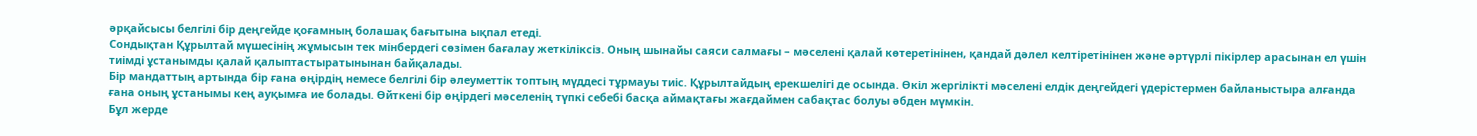әрқайсысы белгілі бір деңгейде қоғамның болашақ бағытына ықпал етеді.
Сондықтан Құрылтай мүшесінің жұмысын тек мінбердегі сөзімен бағалау жеткіліксіз. Оның шынайы саяси салмағы – мәселені қалай көтеретінінен, қандай дәлел келтіретінінен және әртүрлі пікірлер арасынан ел үшін тиімді ұстанымды қалай қалыптастыратынынан байқалады.
Бір мандаттың артында бір ғана өңірдің немесе белгілі бір әлеуметтік топтың мүддесі тұрмауы тиіс. Құрылтайдың ерекшелігі де осында. Өкіл жергілікті мәселені елдік деңгейдегі үдерістермен байланыстыра алғанда ғана оның ұстанымы кең ауқымға ие болады. Өйткені бір өңірдегі мәселенің түпкі себебі басқа аймақтағы жағдаймен сабақтас болуы әбден мүмкін.
Бұл жерде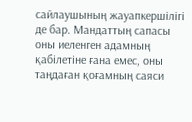сайлаушының жауапкершілігі де бар. Мандаттың сапасы оны иеленген адамның қабілетіне ғана емес, оны таңдаған қоғамның саяси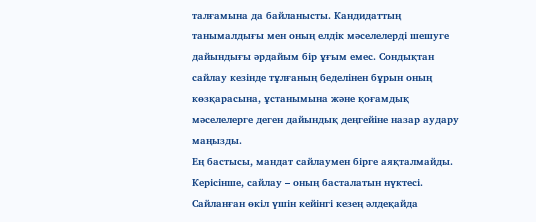талғамына да байланысты. Кандидаттың танымалдығы мен оның елдік мәселелерді шешуге дайындығы әрдайым бір ұғым емес. Сондықтан сайлау кезінде тұлғаның беделінен бұрын оның көзқарасына, ұстанымына және қоғамдық мәселелерге деген дайындық деңгейіне назар аудару маңызды.
Ең бастысы, мандат сайлаумен бірге аяқталмайды. Керісінше, сайлау – оның басталатын нүктесі. Сайланған өкіл үшін кейінгі кезең әлдеқайда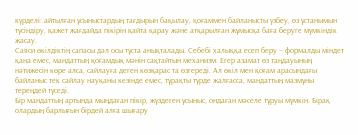күрделі: айтылған ұсыныстардың тағдырын бақылау, қоғаммен байланысты үзбеу, өз ұстанымын түсіндіру, қажет жағдайда пікірін қайта қарау және атқарылған жұмысқа баға беруге мүмкіндік жасау.
Саяси өкілдіктің сапасы дәл осы тұста анықталады. Себебі халыққа есеп беру – формалды міндет қана емес, мандаттың қоғамдық мәнін сақтайтын механизм. Егер азамат өз таңдауының нәтижесін көре алса, сайлауға деген көзқарас та өзгереді. Ал өкіл мен қоғам арасындағы байланыс тек сайлау науқаны кезінде емес, тұрақты түрде жалғасса, мандаттың мазмұны тереңдей түседі.
Бір мандаттың артында мыңдаған пікір, жүздеген ұсыныс, ондаған мәселе тұруы мүмкін. Бірақ олардың барлығын бірдей алға шығару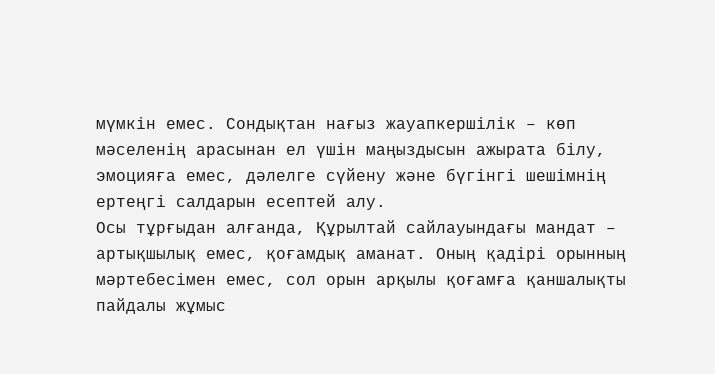мүмкін емес. Сондықтан нағыз жауапкершілік – көп мәселенің арасынан ел үшін маңыздысын ажырата білу, эмоцияға емес, дәлелге сүйену және бүгінгі шешімнің ертеңгі салдарын есептей алу.
Осы тұрғыдан алғанда, Құрылтай сайлауындағы мандат – артықшылық емес, қоғамдық аманат. Оның қадірі орынның мәртебесімен емес, сол орын арқылы қоғамға қаншалықты пайдалы жұмыс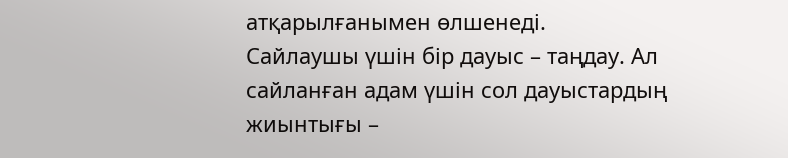атқарылғанымен өлшенеді.
Сайлаушы үшін бір дауыс – таңдау. Ал сайланған адам үшін сол дауыстардың жиынтығы –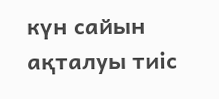күн сайын ақталуы тиіс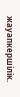жауапкершілік.